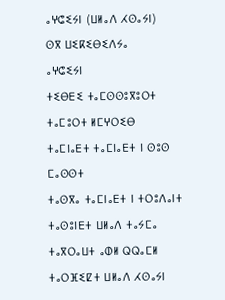ⴰⵖⵛⵉⵢⵏ (ⵡⵍⴰⴷ ⵃⵙⴰⵢⵏ)
ⵙⴳ ⵡⵉⴽⵉⴱⵉⴷⵢⴰ
ⴰⵖⵛⵉⵢⵏ
ⵜⵉⴱⴹⵉ ⵜⴰⵎⵙⵙⵓⴳⵓⵔⵜ
ⵜⴰⵎⵓⵔⵜ ⵍⵎⵖⵔⵉⴱ
ⵜⴰⵎⵏⴰⴹⵜ ⵜⴰⵎⵏⴰⴹⵜ ⵏ ⵙⵓⵙ ⵎⴰⵙⵙⵜ
ⵜⴰⵙⴳⴰ ⵜⴰⵎⵏⴰⴹⵜ ⵏ ⵜⵔⵓⴷⴰⵏⵜ
ⵜⴰⵙⵓⵏⴹⵜ ⵡⵍⴰⴷ ⵜⴰⵢⵎⴰ
ⵜⴰⴳⵔⴰⵡⵜ ⴰⵀⵍ ⵕⵕⴰⵎⵍ
ⵜⴰⵔⴼⵉⵇⵜ ⵡⵍⴰⴷ ⵃⵙⴰⵢⵏ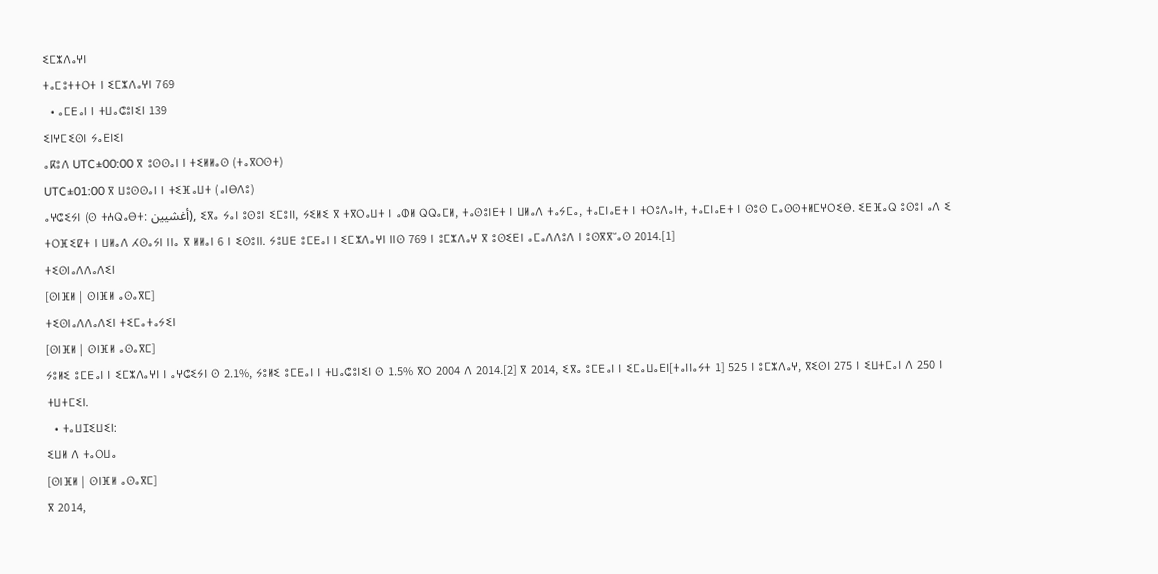ⵉⵎⵣⴷⴰⵖⵏ
ⵜⴰⵎⵓⵜⵜⵔⵜ ⵏ ⵉⵎⵣⴷⴰⵖⵏ 769
  • ⴰⵎⴹⴰⵏ ⵏ ⵜⵡⴰⵛⵓⵏⵉⵏ 139
ⵉⵏⵖⵎⵉⵙⵏ ⵢⴰⴹⵏⵉⵏ
ⴰⴽⵓⴷ UTC±00:00 ⴳ ⵓⵙⵙⴰⵏ ⵏ ⵜⵉⵍⵍⴰⵙ (ⵜⴰⴳⵔⵙⵜ)
UTC±01:00 ⴳ ⵡⵓⵙⵙⴰⵏ ⵏ ⵜⵉⴼⴰⵡⵜ (ⴰⵏⴱⴷⵓ)
ⴰⵖⵛⵉⵢⵏ (ⵙ ⵜⵄⵕⴰⴱⵜ: أغشيين), ⵉⴳⴰ ⵢⴰⵏ ⵓⵙⵓⵏ ⵉⵎⵓⵏⵏ, ⵢⵉⵍⵉ ⴳ ⵜⴳⵔⴰⵡⵜ ⵏ ⴰⵀⵍ ⵕⵕⴰⵎⵍ, ⵜⴰⵙⵓⵏⴹⵜ ⵏ ⵡⵍⴰⴷ ⵜⴰⵢⵎⴰ, ⵜⴰⵎⵏⴰⴹⵜ ⵏ ⵜⵔⵓⴷⴰⵏⵜ, ⵜⴰⵎⵏⴰⴹⵜ ⵏ ⵙⵓⵙ ⵎⴰⵙⵙⵜⵍⵎⵖⵔⵉⴱ. ⵉⴹⴼⴰⵕ ⵓⵙⵓⵏ ⴰⴷ ⵉ ⵜⵔⴼⵉⵇⵜ ⵏ ⵡⵍⴰⴷ ⵃⵙⴰⵢⵏ ⵏⵏⴰ ⴳ ⵍⵍⴰⵏ 6 ⵏ ⵉⵙⵓⵏⵏ. ⵢⵓⵡⴹ ⵓⵎⴹⴰⵏ ⵏ ⵉⵎⵣⴷⴰⵖⵏ ⵏⵏⵙ 769 ⵏ ⵓⵎⵣⴷⴰⵖ ⴳ ⵓⵙⵉⴹⵏ ⴰⵎⴰⴷⴷⵓⴷ ⵏ ⵓⵙⴳⴳⵯⴰⵙ 2014.[1]
ⵜⵉⵙⵏⴰⴷⴷⴰⴷⵉⵏ
[ⵙⵏⴼⵍ | ⵙⵏⴼⵍ ⴰⵙⴰⴳⵎ]
ⵜⵉⵙⵏⴰⴷⴷⴰⴷⵉⵏ ⵜⵉⵎⴰⵜⴰⵢⵉⵏ
[ⵙⵏⴼⵍ | ⵙⵏⴼⵍ ⴰⵙⴰⴳⵎ]
ⵢⵓⵍⵉ ⵓⵎⴹⴰⵏ ⵏ ⵉⵎⵣⴷⴰⵖⵏ ⵏ ⴰⵖⵛⵉⵢⵏ ⵙ 2.1%, ⵢⵓⵍⵉ ⵓⵎⴹⴰⵏ ⵏ ⵜⵡⴰⵛⵓⵏⵉⵏ ⵙ 1.5% ⴳⵔ 2004 ⴷ 2014.[2] ⴳ 2014, ⵉⴳⴰ ⵓⵎⴹⴰⵏ ⵏ ⵉⵎⴰⵡⴰⴹⵏ[ⵜⴰⵏⵏⴰⵢⵜ 1] 525 ⵏ ⵓⵎⵣⴷⴰⵖ, ⴳⵉⵙⵏ 275 ⵏ ⵉⵡⵜⵎⴰⵏ ⴷ 250 ⵏ ⵜⵡⵜⵎⵉⵏ.
  • ⵜⴰⵡⵊⵉⵡⵉⵏ:
ⵉⵡⵍ ⴷ ⵜⴰⵔⵡⴰ
[ⵙⵏⴼⵍ | ⵙⵏⴼⵍ ⴰⵙⴰⴳⵎ]
ⴳ 2014,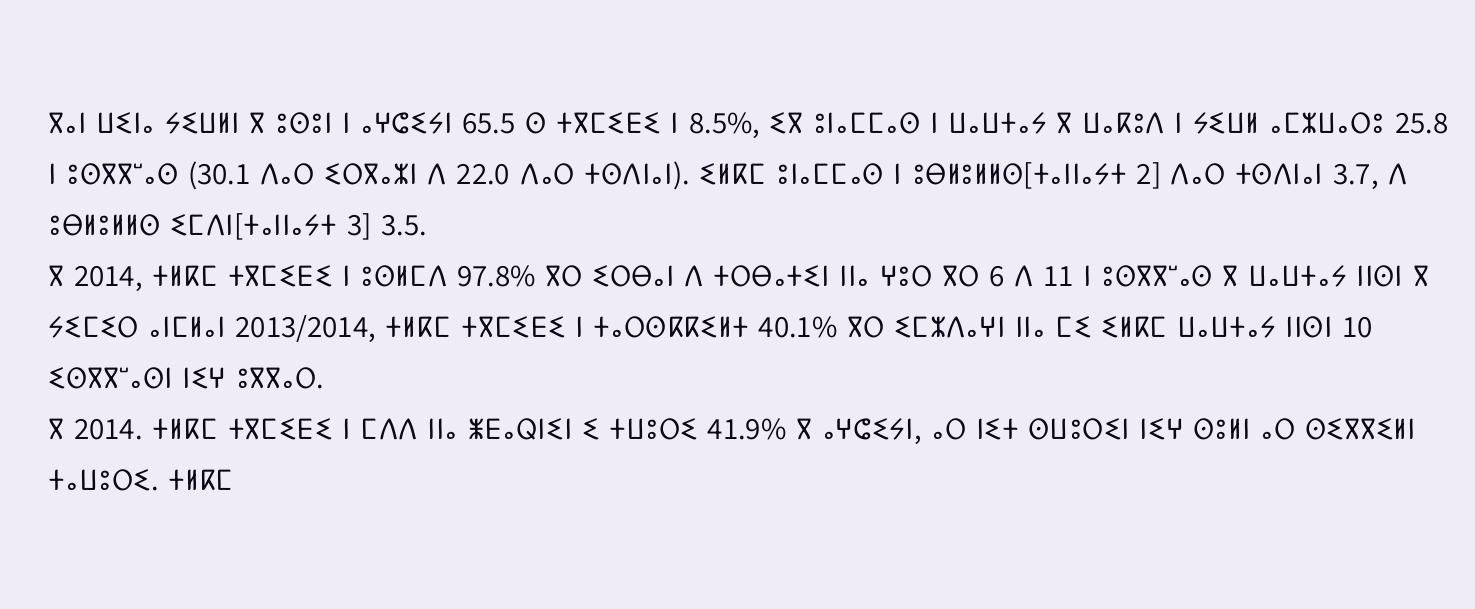ⴳⴰⵏ ⵡⵉⵏⴰ ⵢⵉⵡⵍⵏ ⴳ ⵓⵙⵓⵏ ⵏ ⴰⵖⵛⵉⵢⵏ 65.5 ⵙ ⵜⴳⵎⵉⴹⵉ ⵏ 8.5%, ⵉⴳ ⵓⵏⴰⵎⵎⴰⵙ ⵏ ⵡⴰⵡⵜⴰⵢ ⴳ ⵡⴰⴽⵓⴷ ⵏ ⵢⵉⵡⵍ ⴰⵎⵣⵡⴰⵔⵓ 25.8 ⵏ ⵓⵙⴳⴳⵯⴰⵙ (30.1 ⴷⴰⵔ ⵉⵔⴳⴰⵣⵏ ⴷ 22.0 ⴷⴰⵔ ⵜⵙⴷⵏⴰⵏ). ⵉⵍⴽⵎ ⵓⵏⴰⵎⵎⴰⵙ ⵏ ⵓⴱⵍⵓⵍⵍⵙ[ⵜⴰⵏⵏⴰⵢⵜ 2] ⴷⴰⵔ ⵜⵙⴷⵏⴰⵏ 3.7, ⴷ ⵓⴱⵍⵓⵍⵍⵙ ⵉⵎⴷⵏ[ⵜⴰⵏⵏⴰⵢⵜ 3] 3.5.
ⴳ 2014, ⵜⵍⴽⵎ ⵜⴳⵎⵉⴹⵉ ⵏ ⵓⵙⵍⵎⴷ 97.8% ⴳⵔ ⵉⵔⴱⴰⵏ ⴷ ⵜⵔⴱⴰⵜⵉⵏ ⵏⵏⴰ ⵖⵓⵔ ⴳⵔ 6 ⴷ 11 ⵏ ⵓⵙⴳⴳⵯⴰⵙ ⴳ ⵡⴰⵡⵜⴰⵢ ⵏⵏⵙⵏ ⴳ ⵢⵉⵎⵉⵔ ⴰⵏⵎⵍⴰⵏ 2013/2014, ⵜⵍⴽⵎ ⵜⴳⵎⵉⴹⵉ ⵏ ⵜⴰⵔⵙⴽⴽⵉⵍⵜ 40.1% ⴳⵔ ⵉⵎⵣⴷⴰⵖⵏ ⵏⵏⴰ ⵎⵉ ⵉⵍⴽⵎ ⵡⴰⵡⵜⴰⵢ ⵏⵏⵙⵏ 10 ⵉⵙⴳⴳⵯⴰⵙⵏ ⵏⵉⵖ ⵓⴳⴳⴰⵔ.
ⴳ 2014. ⵜⵍⴽⵎ ⵜⴳⵎⵉⴹⵉ ⵏ ⵎⴷⴷ ⵏⵏⴰ ⵥⴹⴰⵕⵏⵉⵏ ⵉ ⵜⵡⵓⵔⵉ 41.9% ⴳ ⴰⵖⵛⵉⵢⵏ, ⴰⵔ ⵏⵉⵜ ⵙⵡⵓⵔⵉⵏ ⵏⵉⵖ ⵙⵓⵍⵏ ⴰⵔ ⵙⵉⴳⴳⵉⵍⵏ ⵜⴰⵡⵓⵔⵉ. ⵜⵍⴽⵎ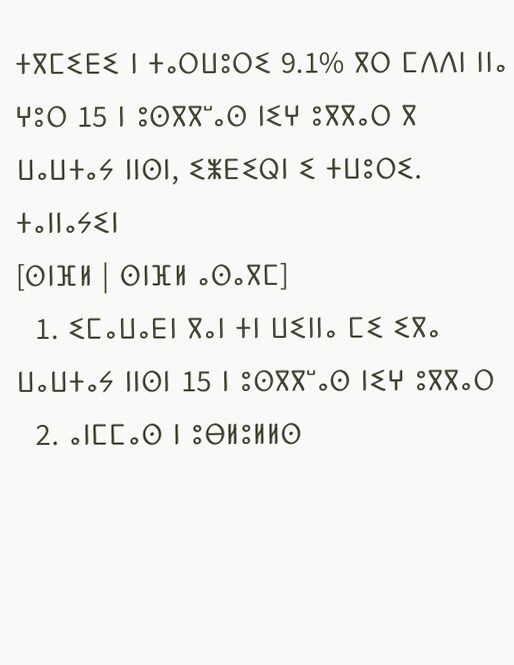ⵜⴳⵎⵉⴹⵉ ⵏ ⵜⴰⵔⵡⵓⵔⵉ 9.1% ⴳⵔ ⵎⴷⴷⵏ ⵏⵏⴰ ⵖⵓⵔ 15 ⵏ ⵓⵙⴳⴳⵯⴰⵙ ⵏⵉⵖ ⵓⴳⴳⴰⵔ ⴳ ⵡⴰⵡⵜⴰⵢ ⵏⵏⵙⵏ, ⵉⵥⴹⵉⵕⵏ ⵉ ⵜⵡⵓⵔⵉ.
ⵜⴰⵏⵏⴰⵢⵉⵏ
[ⵙⵏⴼⵍ | ⵙⵏⴼⵍ ⴰⵙⴰⴳⵎ]
  1. ⵉⵎⴰⵡⴰⴹⵏ ⴳⴰⵏ ⵜⵏ ⵡⵉⵏⵏⴰ ⵎⵉ ⵉⴳⴰ ⵡⴰⵡⵜⴰⵢ ⵏⵏⵙⵏ 15 ⵏ ⵓⵙⴳⴳⵯⴰⵙ ⵏⵉⵖ ⵓⴳⴳⴰⵔ
  2. ⴰⵏⵎⵎⴰⵙ ⵏ ⵓⴱⵍⵓⵍⵍⵙ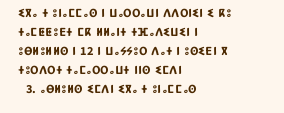ⵉⴳⴰ ⵜ ⵓⵏⴰⵎⵎⴰⵙ ⵏ ⵡⴰⵔⵔⴰⵡⵏ ⴷⴷⵔⵏⵉⵏ ⵉ ⴽⵓ ⵜⴰⵎⵟⵟⵓⴹⵜ ⵎⴽ ⵍⵍⴰⵏⵜ ⵜⴼⴰⴷⵉⵡⵉⵏ ⵏ ⵓⴱⵍⵓⵍⵍⵙ ⵏ 12 ⵏ ⵡⴰⵢⵢⵓⵔ ⴷⴰⵜ ⵏ ⵓⵙⵉⴹⵏ ⴳ ⵜⵓⵔⴷⵔⵜ ⵜⴰⵎⴰⵔⵔⴰⵡⵜ ⵏⵏⵙ ⵉⵎⴷⵏ
  3. ⴰⴱⵍⵓⵍⵙ ⵉⵎⴷⵏ ⵉⴳⴰ ⵜ ⵓⵏⴰⵎⵎⴰⵙ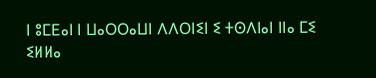ⵏ ⵓⵎⴹⴰⵏ ⵏ ⵡⴰⵔⵔⴰⵡⵏ ⴷⴷⵔⵏⵉⵏ ⵉ ⵜⵙⴷⵏⴰⵏ ⵏⵏⴰ ⵎⵉ ⵉⵍⵍⴰ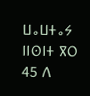ⵡⴰⵡⵜⴰⵢ ⵏⵏⵙⵏⵜ ⴳⵔ 45 ⴷ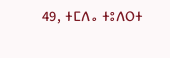49, ⵜⵎⴷⴰ ⵜⵓⴷⵔⵜ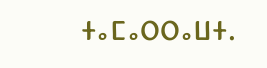ⵜⴰⵎⴰⵔⵔⴰⵡⵜ.